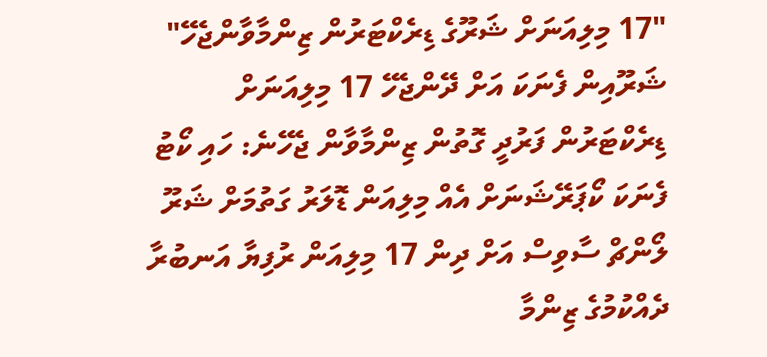"17 މިލިއަނަށް ޝަރޫގެ ޑިރެކްޓަރުން ޒިންމާވާންޖެހޭ"
ޝަރޫއިން ފެނަކަ އަށް ދޭންޖެހޭ 17 މިލިއަނަށް ޑިރެކްޓަރުން ފަރުދީ ގޮތުން ޒިންމާވާން ޖެހޭނެ: ހައި ކޯޓު
ފެނަކަ ކޯޕަރޭޝަނަށް އެއް މިލިއަން ޑޮލަރު ގަތުމަށް ޝަރޫ ލޯންޗް ސާވިސް އަށް ދިން 17 މިލިއަން ރުފިޔާ އަނބުރާ ދެއްކުމުގެ ޒިންމާ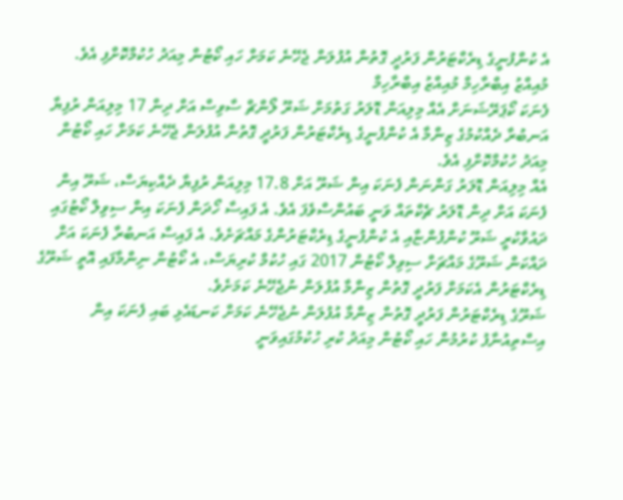އެ ކުންފުނީގެ ޑިރެކްޓަރުން ފަރުދީ ގޮތުން އުފުލަން ޖެހޭނެ ކަމަށް ހައި ކޯޓުން މިއަދު ހުކުމްކޮށްފި އެވެ.
މުއިއްޒު އިބްރާހިމް މުއިއްޒު އިބްރާހިމް
ފެނަކަ ކޯޕަރޭޝަނަށް އެއް މިލިއަން ޑޮލަރު ގަތުމަށް ޝަރޫ ލޯންޗް ސާވިސް އަށް ދިން 17 މިލިއަން ރުފިޔާ އަނބުރާ ދެއްކުމުގެ ޒިންމާ އެ ކުންފުނީގެ ޑިރެކްޓަރުން ފަރުދީ ގޮތުން އުފުލަން ޖެހޭނެ ކަމަށް ހައި ކޯޓުން މިއަދު ހުކުމްކޮށްފި އެވެ.
އެއް މިލިއަން ޑޮލަރު ގަންނަން ފެނަކަ އިން ޝަރޫ އަށް 17.8 މިލިއަން ރުފިޔާ ދެއްކިޔަސް، ޝަރޫ އިން ފެނަކަ އަށް ދިން ޑޮލަރު ޗެކްތައް ވަނީ ބައުންސްވެފަ އެވެ. އެ ފައިސާ ހޯދަން ފެނަކަ އިން ސިވިލް ކޯޓުގައި ދައުވާކުރީ ޝަރޫ ކުންފުންޏާއި އެ ކުންފުނީގެ ޑިރެކްޓަރުންގެ މައްޗަށެވެ. އެ ފައިސާ އަނބުރާ ފެނަކަ އަށް ދައްކަން ޝަރޫގެ މައްޗަށް ސިވިލް ކޯޓުން 2017 ގައި ހުކުމް ކުރިޔަސް، އެ ކޯޓުން ނިންމާފައި އޮތީ ޝަރޫގެ ޑިރެކްޓަރުން އެކަމަށް ފަރުދީ ގޮތުން ޒިންމާ އުފުލަން ނުޖެހޭނެ ކަމަށެވެ.
ޝަރޫގެ ޑިރެކްޓަރުން ފަރުދީ ގޮތުން ޒިންމާ އުފުލަން ނުޖެހޭނެ ކަމަށް ކަނޑައެޅި ބައި ފެނަކަ އިން އިސްތިއުނާފު ކުރުމުން ހައި ކޯޓުން މިއަދު ކުރި ހުކުމުގައިވަނީ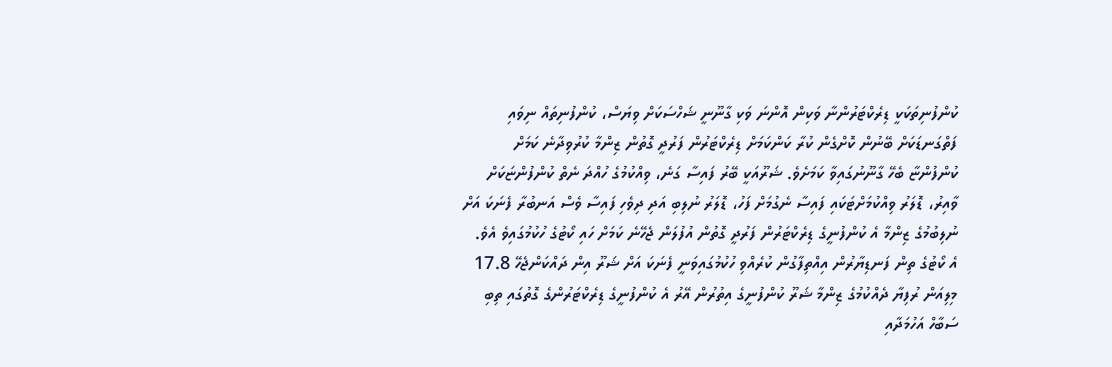ކުންފުނިތަކަކީ ޑިރެކްޓަރުންނާ ވަކިން އޮންނަ ވަކި ގާނޫނީ ޝަހްސަކަށް ވިޔަސް، ކުންފުނިތައް ނިވައި ފަތްގަނޑަކަށް ބޭނުން ކޮށްގެން ކުރާ ކަންކަމަށް ޑިރެކްޓަރުން ފަރުދީ ގޮތުން ޒިންމާ ކުރުވިދާނެ ކަމަށް ކުންފުންޏާ ބެހޭ ގާނޫނުގައިވާ ކަމަށެވެ. ޝަރޫއަކީ ބޭރު ފައިސާ ގަނެ، ވިއްކުމުގެ ހުއްދަ ނެތް ކުންފުންޏަކަށް ވާއިރު، ޑޮލަރު ވިއްކުމަށްޓަކައި ފައިސާ ނެގުމަށް ފަހު، ޑޮލަރު ނުލިބި އަދި ދިވެހި ފައިސާ ވެސް އަނބުރާ ފެނަކަ އަށް ނުލިބުމުގެ ޒިންމާ އެ ކުންފުނީގެ ޑިރެކްޓަރުން ފަރުދީ ގޮތުން އުފުލަން ޖެހޭނެ ކަމަށް ހައި ކޯޓުގެ ހުކުމުގައިވެ އެވެ.
އެ ކޯޓުގެ ތިން ފަނޑިޔާރުން އިއްތިފާގުން ކުރެއްވި ހުކުމުގައިވަނީ ފެނަކަ އަށް ޝަރޫ އިން ދައްކަންޖެހޭ 17.8 މިލިއަން ރުފިޔާ ދެއްކުމުގެ ޒިންމާ ޝަރޫ ކުންފުނީގެ އިތުރުން އޭރު އެ ކުންފުނީގެ ޑިރެކްޓަރުންގެ ގޮތުގައި ތިބި ސަބާހް އަހުމަދާއި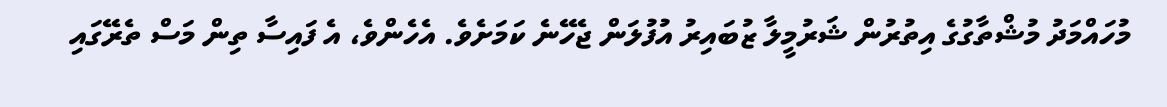މުހައްމަދު މުޝްތާގުގެ އިތުރުން ޝަރުމީލާ ޒުބައިރު އުފުލަން ޖެހޭނެ ކަމަށެވެ. އެހެންވެ، އެ ފައިސާ ތިން މަސް ތެރޭގައި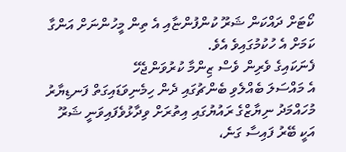ކޯޓަށް ދައްކަން ޝަރޫ ކުންފުންޏާއި އެ ތިން މީހުންނަށް އަންގާ ކަމަށް އެ ހުކުމުގައިވެ އެވެ.
ފެނަކައިގެ ވެރިން ވެސް ޒިންމާ ކުރުވަންޖެހޭ
އެ މައްސަލަ ބެއްލެވި ބެންޗުގައި ދެން ހިމެނިވަޑައިގަތް ފަނޑިޔާރު މުހައްމަދު ނިޔާޒްގެ ރައުޔުގައި އިތުރަށް ވިދާޅުވެފައިވަނީ ޝަރޫ އަކީ ބޭރު ފައިސާ ގަނެ،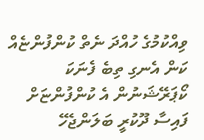ވިއްކުމުގެ ހުއްދަ ނެތް ކުންފުންޏެއް ކަން އެނގި ތިބެ ފެނަކަ ކޯޕަރޭޝަނުން އެ ކުންފުންޏަށް ފައިސާ ދޫކުރީ ބަލަންޖެހޭ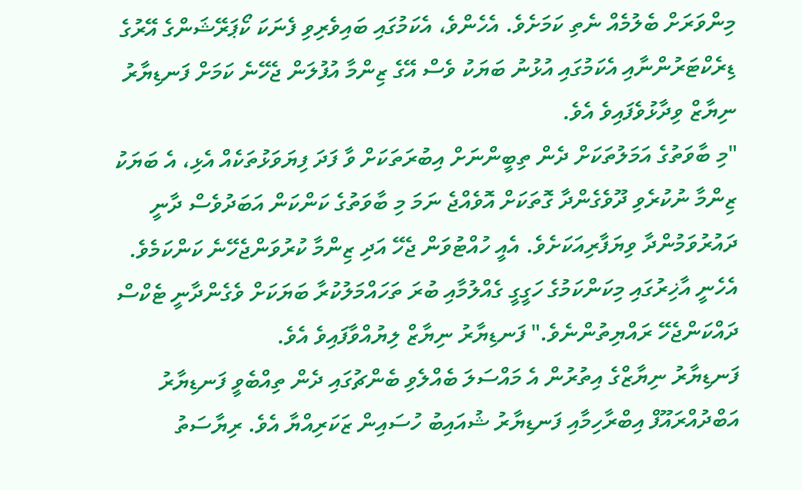މިންވަރަށް ބެލުމެއް ނެތި ކަމަށެވެ. އެހެންވެ، އެކަމުގައި ބައިވެރިވި ފެނަކަ ކޯޕަރޭޝަންގެ އޭރުގެ ޑިރެކްޓަރުންނާއި އެކަމުގައި އުޅުނު ބަޔަކު ވެސް އޭގެ ޒިންމާ އުފުލަން ޖެހޭނެ ކަމަށް ފަނޑިޔާރު ނިޔާޒް ވިދާޅުވެފައިވެ އެވެ.
"މި ބާވަތުގެ އަމަލުތަކަށް ދެން ތިބީންނަށް އިބުރަތަކަށް ވާ ފަދަ ފިޔަވަޅުތަކެއް އެޅި، އެ ބަޔަކު ޒިންމާ ނުކުރެވި ދޫވެގެންދާ ގޮތަކަށް އޮވެއްޖެ ނަމަ މި ބާވަތުގެ ކަންކަން އަބަދުވެސް ދާނީ ދައުރުވަމުންދާ ވިޔަފާރިއަކަށެވެ. އެއީ ހުއްޓުވަން ޖެހޭ އަދި ޒިންމާ ކުރުވަންޖެހޭނެ ކަންކަމެވެ. އެހެނީ އާޚިރުގައި މިކަންކަމުގެ ހަގީގީ ގެއްލުމާއި ބުރަ ތަހައްމަލުކުރާ ބަޔަކަށް ވެގެންދާނީ ޓެކްސް ދައްކަންޖެހޭ ރައްޔިތުންނެވެ." ފަނޑިޔާރު ނިޔާޒް ލިޔުއްވާފައިވެ އެވެ.
ފަނޑިޔާރު ނިޔާޒްގެ އިތުރުން އެ މައްސަލަ ބެއްލެވި ބެންޗުގައި ދެން ތިއްބެވީ ފަނޑިޔާރު އަބްދުއްރައޫފް އިބްރާހިމާއި ފަނޑިޔާރު ޝުއައިބު ހުސައިން ޒަކަރިއްޔާ އެވެ. ރިޔާސަތު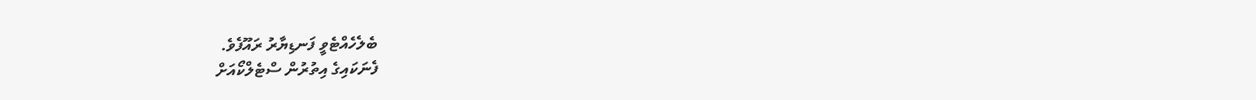ބެލެހެއްޓެވީ ފަނޑިޔާރު ރައޫފެވެ.
ފެނަކައިގެ އިތުރުން ސްޓެލްކޯއަށް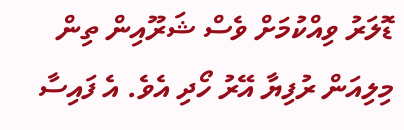ޑޮލަރު ވިއްކުމަށް ވެސް ޝަރޫއިން ތިން މިލިއަން ރުފިޔާ އޭރު ހޯދި އެވެ. އެ ފައިސާ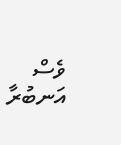ވެސް އަނބުރާ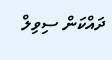ދައްކަން ސިވިލް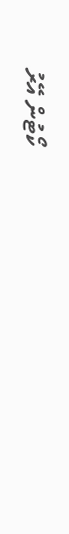ކޯޓުން އޭރު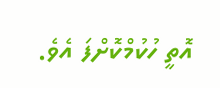އޮތީ ހުކުމްކޮށްފަ އެވެ.